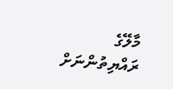މާލޭގެ ރައްޔިތުންނަށް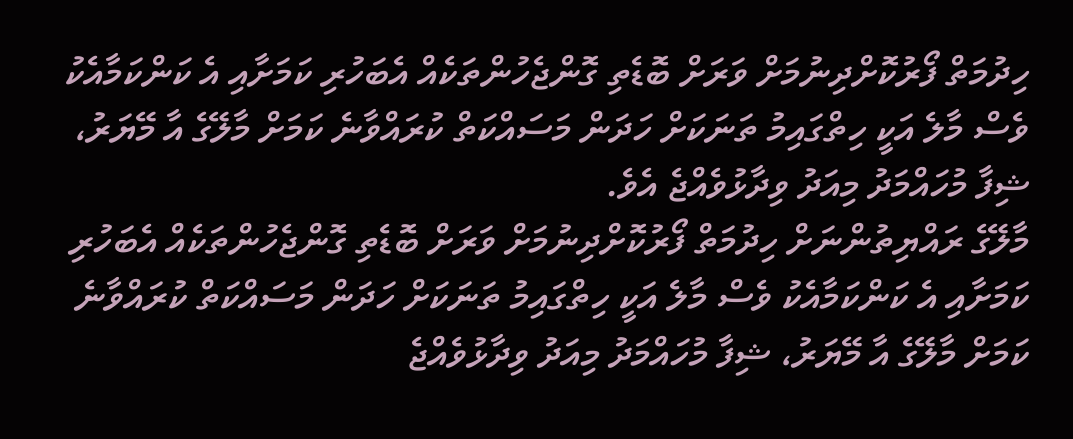ހިދުމަތް ފޯރުކޮށްދިނުމަށް ވަރަށް ބޮޑެތި ގޮންޖެހުންތަކެއް އެބަހުރި ކަމަށާއި އެ ކަންކަމާއެކު ވެސް މާލެ އަކީ ހިތްގައިމު ތަނަކަށް ހަދަން މަސައްކަތް ކުރައްވާނެ ކަމަށް މާލޭގެ އާ މޭޔަރު، ޝިފާ މުހައްމަދު މިއަދު ވިދާޅުވެއްޖެ އެވެ.
މާލޭގެ ރައްޔިތުންނަށް ހިދުމަތް ފޯރުކޮށްދިނުމަށް ވަރަށް ބޮޑެތި ގޮންޖެހުންތަކެއް އެބަހުރި ކަމަށާއި އެ ކަންކަމާއެކު ވެސް މާލެ އަކީ ހިތްގައިމު ތަނަކަށް ހަދަން މަސައްކަތް ކުރައްވާނެ ކަމަށް މާލޭގެ އާ މޭޔަރު، ޝިފާ މުހައްމަދު މިއަދު ވިދާޅުވެއްޖެ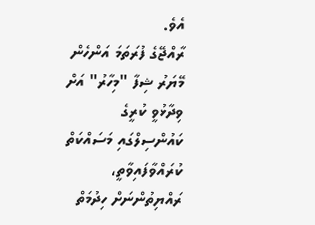އެވެ.
ރާއްޖޭގެ ފުރަތަމަ އަންހެން މޭޔަރު ޝިފާ "މިހާރު" އަށް ވިދާޅުވީ ކުރީގެ ކައުންސިލްގައި މަސައްކަތް ކުރައްވާފައިވާތީ، ރައްޔިތުންނަށް ހިދުމަތް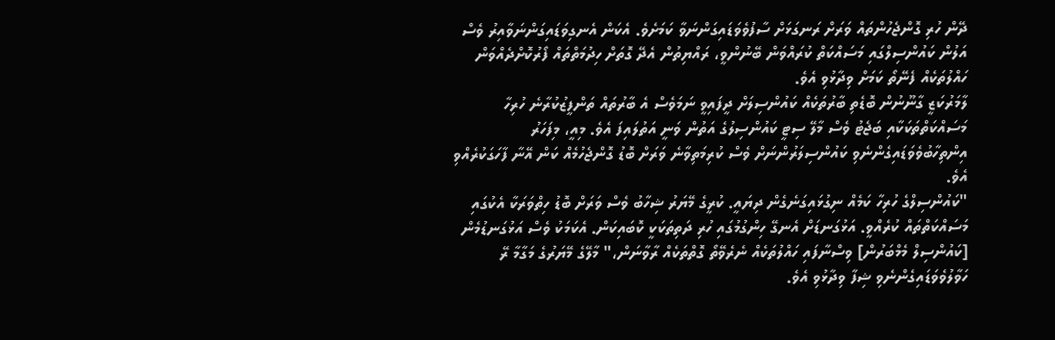ދޭން ހުރި ގޮންޖެހުންތައް ވަރަށް ރަނގަޅަށް ސާފުވެވަޑައިގަންނަވާ ކަމަށެވެ. އެކަން އެނގިވަޑައިގަންނަވާއިރު ވެސް އަލުން ކައުންސިލްގައި މަސައްކަތް ކުރައްވަން ބޭނުންވީ، ރައްޔިތުން އެދޭ ގޮތަށް ހިދުމަތްތައް ފޯރުކޮށްދެއްވަން ހައްލުތަކެއް ފެނޭތޯ ކަމަށް ވިދާޅުވި އެވެ.
ލާމަރުކަޒީ ގާނޫނުން ބޮޑެތި ބާރުތަކެއް ކައުންސިލަށް ދީފައިވީ ނަމަވެސް އެ ބާރުތައް ތަންފީޒުކުރާނެ ހުރިހާ މަސައްކަތްތަކަކާއި ބަޖެޓު ވެސް މާލޭ ސިޓީ ކައުންސިލުގެ އަތުން ވަނީ އަތުލައިފަ އެވެ. މިއީ، މިފަހަރު އިންތިހާބުވެވަޑައިގެންނެވި ކައުންސިލަރުންނަށް ވެސް ކުރިމަތިވާނެ ވަރަށް ބޮޑު ގޮންޖެހުމެއް ކަން އޭނާ ފާހަގަކުރެއްވި އެވެ.
"ކައުންސިލްގެ ހުރިހާ ކަމެއް ނިގުޅައިގަނެގެން ދިޔައީ. ކުރީގެ މޭޔަރު ޝިހާބު ވެސް ވަރަށް ބޮޑު ހިތްވަރަކާ އެކުގައި މަސައްކަތްތައް ކުރެއްވީ. އަޅުގަނޑަށް އެނގޭ ހިންގުމުގައި ހުރި ދަތިތަކަކީ ކޮބައިކަން. އެކަމަކު ވެސް އަޅުގަނޑުމެން [ކައުންސިލް މެމްބަރުން] ވިސްނާފައި ހައްލުތަކެއް ނެރެވޭތޯ ގޮތްތަކެއް ރާވާނަން،" މާލޭގެ މޭޔަރުގެ މަގާމާ ރޭ ހަވާލުވެވަޑައިގެންނެވި ޝިފާ ވިދާޅުވި އެވެ.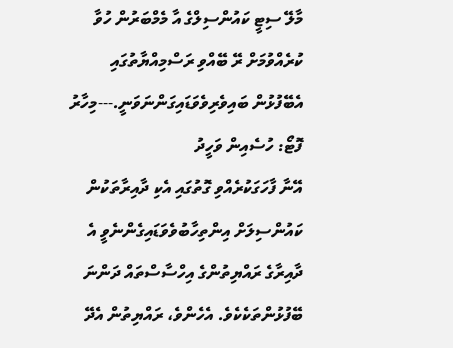މާލޭ ސިޓީ ކައުންސިލްގެ އާ މެމްބަރުން ހުވާ ކުރެއްވުމަށް ރޭ ބޭއްވި ރަސްމިއްޔާތުގައި އެބޭފުޅުން ބައިވެރިވެވަޑައިގަންނަވަނީ.---މިހާރު ފޮޓޯ: ހުސެއިން ވަހީދު
އޭނާ ފާހަގަކުރެއްވި ގޮތުގައި އެކި ދާއިރާތަކުން ކައުންސިލަށް އިންތިހާބުވެވަޑައިގެންނެވީ އެ ދާއިރާގެ ރައްޔިތުންގެ އިހްސާސްތައް ދަންނަ ބޭފުޅުންތަކެކެވެ. އެހެންވެ، ރައްޔިތުން އެދޭ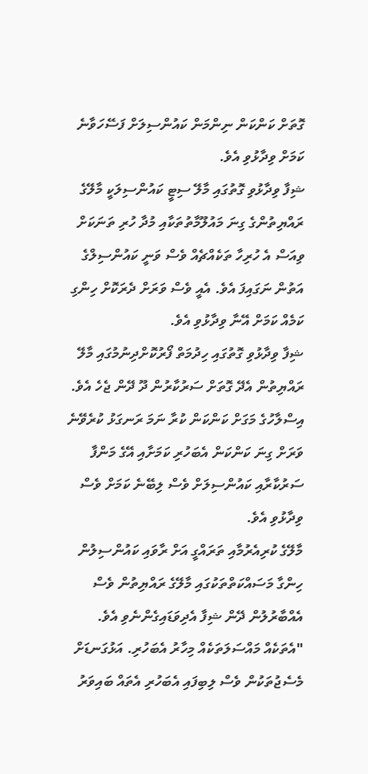ގޮތަށް ކަންކަން ނިންމަން ކައުންސިލަށް ފަސޭހަވާނެ ކަމަށް ވިދާޅުވި އެވެ.
ޝިފާ ވިދާޅުވި ގޮތުގައި މާލޭ ސިޓީ ކައުންސިލަކީ މާލޭގެ ރައްޔިތުންގެ ގިނަ މައުލޫމާތުތަކާއި މުދާ ހުރި ތަނަކަށް ވިއަސް އެ ހުރިހާ ތަކެއްޗެއް ވެސް ވަނީ ކައުންސިލްގެ އަތުން ނަގައިފަ އެވެ. އެއީ ވެސް ވަރަށް ދެރަކޮށް ހިންގި ކަމެއް ކަމަށް އޭނާ ވިދާޅުވި އެވެ.
ޝިފާ ވިދާޅުވި ގޮތުގައި ހިދުމަތް ފޯރުކޮށްދިނުމުގައި މާލޭ ރައްޔިތުން އެދޭ ގޮތަށް ސަރުކާރުން ދޫ ދޭން ޖެހެ އެވެ. އިސްލާހުގެ މަގަށް ކަންކަން ކުރާ ނަމަ ރަނގަޅު ކުރެވޭނެ ވަރަށް ގިނަ ކަންކަން އެބަހުރި ކަމަށާއި އޭގެ މަންފާ ސަރުކާރާއި ކައުންސިލަށް ވެސް ލިބޭނެ ކަމަށް ވެސް ވިދާޅުވި އެވެ.
މާލޭގެ ކުރިއެރުމާއި ތަރައްގީ އަށް ރާވައި ކައުންސިލުން ހިންގާ މަސައްކަތްތަކުގައި މާލޭގެ ރައްޔިތުން ވެސް އެއްބާރުލުން ދޭން ޝިފާ އެދިވަޑައިގެންނެވި އެވެ.
"އެތަކެއް މައްސަލަތަކެއް މިހާރު އެބަހުރި. އަޅުގަނޑަށް މެސެޖުތަކުން ވެސް ލިބިފައި އެބަހުރި އެތައް ބައިވަރު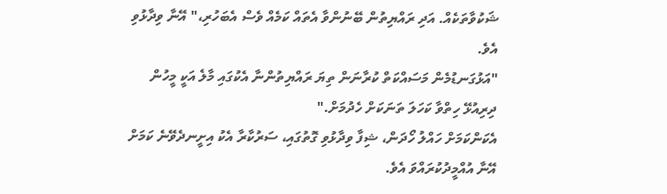ޝަކުވާތަކެއް. އަދި ރައްޔިތުން ބޭނުންވާ އެތައް ކަމެއް ވެސް އެބަހުރި،" އޭނާ ވިދާޅުވި އެވެ.
"އަޅުގަނޑުމެން މަސައްކަތް ކުރާނަން ތިޔަ ރައްޔިތުންނާ އެކުގައި މާލެ އަކީ މީހުން ދިރިއުޅޭ ހިތްވާ ކަހަލަ ތަނަކަށް ހެދުމަށް."
އެކަންކަމަށް ހައްލު ހޯދަން، ޝިފާ ވިދާޅުވި ގޮތުގައި، ސަރުކާރާ އެކު އިށީނދެވޭނެ ކަމަށް އޭނާ އުއްމީދުކުރައްވަ އެވެ.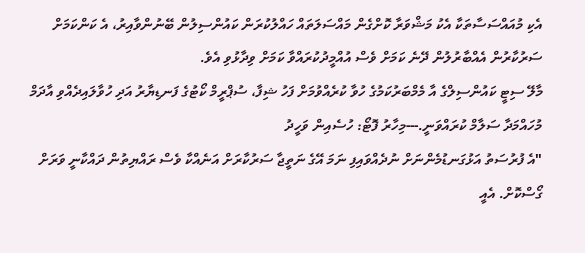އެކި މުއައްސަސާތަކާ އެކު މަޝްވަރާ ކޮށްގެން މައްސަލަތައް ހައްލުކުރަން ކައުންސިލުން ބޭނުންވާއިރު، އެ ކަންކަމަށް ސަރުކާރުން އެއްބާރުލުން ދޭނެ ކަމަށް ވެސް އުއްމީދުކުރައްވާ ކަމަށް ވިދާޅުވި އެވެ.
މާލޭ ސިޓީ ކައުންސިލްގެ އާ މެމްބަރުކަމުގެ ހުވާ ކުރެއްވުމަށް ފަހު ޝިފާ، ސުޕްރީމް ކޯޓުގެ ފަނޑިޔާރު އަދި ހުވާލައިދެއްވި އާދަމް މުހައްމަދާ ސަލާމް ކުރައްވަނީ.---މިހާރު ފޮޓޯ: ހުސެއިން ވަހީދު
"އެ ފުރުސަތު އަޅުގަނޑުމެންނަށް ނުދެއްވައިފި ނަމަ އޭގެ ނަތީޖާ ސަރުކާރަށް އަނެއްކާ ވެސް ރައްޔިތުން ދައްކާނީ ވަރަށް ގޯސްކޮށް. އެއީ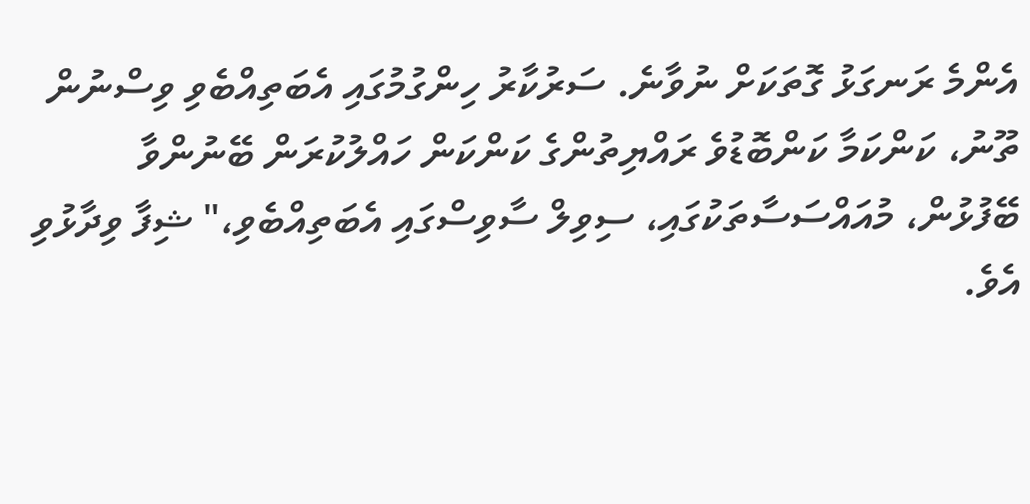އެންމެ ރަނގަޅު ގޮތަކަށް ނުވާނެ. ސަރުކާރު ހިންގުމުގައި އެބަތިއްބެވި ވިސްނުން ތޫނު، ކަންކަމާ ކަންބޮޑުވެ ރައްޔިތުންގެ ކަންކަން ހައްލުކުރަން ބޭނުންވާ ބޭފުޅުން، މުއައްސަސާތަކުގައި، ސިވިލް ސާވިސްގައި އެބަތިއްބެވި،" ޝިފާ ވިދާޅުވި އެވެ.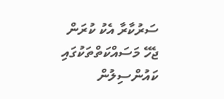ސަރުކާރާ އެކު ކުރަން ޖެހޭ މަސައްކަތްތަކުގައި ކައުންސިލުން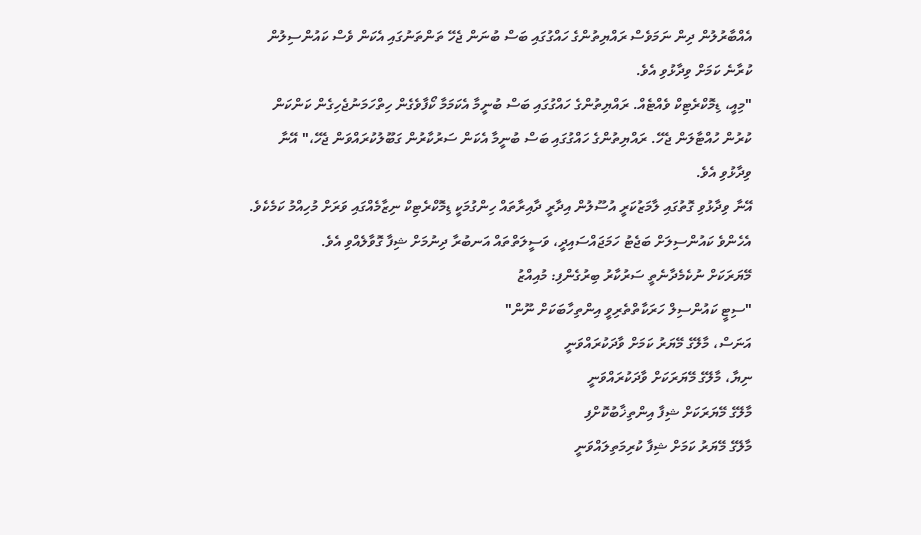އެއްބާރުލުން ދިން ނަމަވެސް ރައްޔިތުންގެ ހައްގުގައި ބަސް ބުނަން ޖެހޭ ތަންތަނުގައި އެކަން ވެސް ކައުންސިލުން ކުރާނެ ކަމަށް ވިދާޅުވި އެވެ.
"މިއީ، ޑިމޮކްރެޓިކް ވެއްޓެއް. ރައްޔިތުންގެ ހައްގުގައި ބަސް ބުނީމާ އެކަމަމާ ކޯފާވެގެން ހިތްހަމަނުޖެހިގެން ކަންކަން ކުރުން ހުއްޓާލަން ޖެހޭ. ރައްޔިތުންގެ ހައްގުގައި ބަސް ބުނީމާ އެކަން ސަރުކާރުން ގަބޫލުކުރައްވަން ޖެހޭ،" އޭނާ ވިދާޅުވި އެވެ.
އޭނާ ވިދާޅުވި ގޮތުގައި ލާމަޒުކަރީ އުސޫލުން އިދާރީ ދާއިރާތައް ހިންގުމަކީ ޑިމޮކްރެޓިކް ނިޒާމެއްގައި ވަރަށް މުހިއްމު ކަމެކެވެ. އެހެންވެ ކައުންސިލަށް ބަޖެޓު ހަމަޖައްސައިދީ، ވަސީލަތްތައް އަނބުރާ ދިނުމަށް ޝިފާ ގޮވާލެއްވި އެވެ.
މޭޔަރަކަށް ނުކެމެދާނެތީ ސަރުކާރު ބިރުގެންފި: މުއިއްޒު
"ސިޓީ ކައުންސިލް ހަރަކާތްތެރިވީ އިންތިހާބަކަށް ނޫން"
އަނަސް، މާލޭގެ މޭޔަރު ކަމަށް ވާދަކުރައްވަނީ
ނިޔާ، މާލޭގެ މޭޔަރަކަށް ވާދަކުރައްވަނީ
މާލޭގެ މޭޔަރަކަށް ޝިފާ އިންތިޚާބުކޮށްފި
މާލޭގެ މޭޔަރު ކަމަށް ޝިފާ ކުރިމަތިލައްވަނީ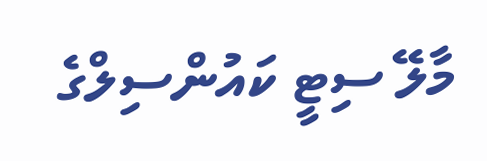މާލޭ ސިޓީ ކައުންސިލްގެ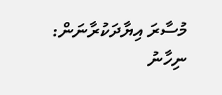މުސާރަ އިޔާދަކުރާނަން: ނިހާނު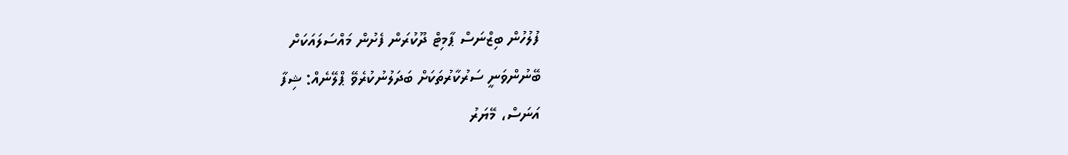ފުލުހުން ބިޒްނަސް ޕާމިޓް ދޫކުރަން ފެށުން މައްސަލައަކަށް
ބޭނުންވަނީ ސަރުކާރުތަކަށް ބަދަލުނުކުރެވޭ ޕްލޭނެއް: ޝިފާ
އަނަސް، މޭޔަރު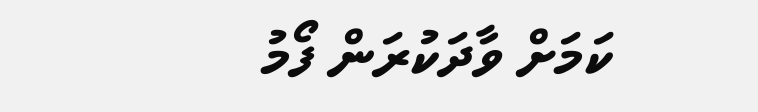ކަމަށް ވާދަކުރަން ފޯމު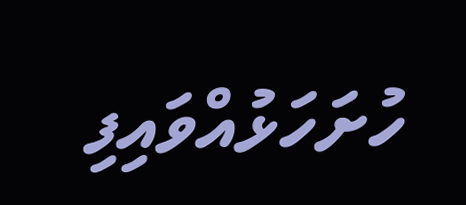ހުށަހަޅުއްވައިފި